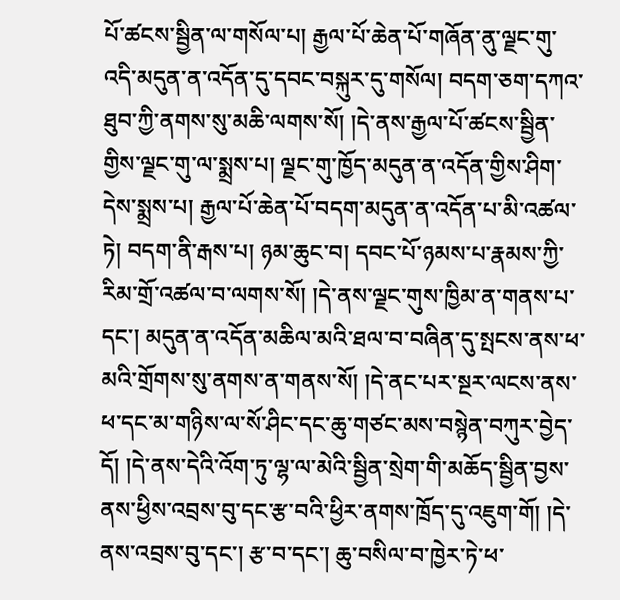པོ་ཚངས་སྦྱིན་ལ་གསོལ་པ། རྒྱལ་པོ་ཆེན་པོ་གཞོན་ནུ་ལྗང་གུ་འདི་མདུན་ན་འདོན་དུ་དབང་བསྐུར་དུ་གསོལ། བདག་ཅག་དཀའ་ཐུབ་ཀྱི་ནགས་སུ་མཆི་ལགས་སོ། །དེ་ནས་རྒྱལ་པོ་ཚངས་སྦྱིན་གྱིས་ལྗང་གུ་ལ་སྨྲས་པ། ལྗང་གུ་ཁྱོད་མདུན་ན་འདོན་གྱིས་ཤིག་དེས་སྨྲས་པ། རྒྱལ་པོ་ཆེན་པོ་བདག་མདུན་ན་འདོན་པ་མི་འཚལ་ཏེ། བདག་ནི་རྒས་པ། ཉམ་ཆུང་བ། དབང་པོ་ཉམས་པ་རྣམས་ཀྱི་རིམ་གྲོ་འཚལ་བ་ལགས་སོ། །དེ་ནས་ལྗང་གུས་ཁྱིམ་ན་གནས་པ་དང་། མདུན་ན་འདོན་མཆིལ་མའི་ཐལ་བ་བཞིན་དུ་སྤངས་ནས་ཕ་མའི་གྲོགས་སུ་ནགས་ན་གནས་སོ། །དེ་ནང་པར་སྔར་ལངས་ནས་ཕ་དང་མ་གཉིས་ལ་སོ་ཤིང་དང་ཆུ་གཙང་མས་བསྙེན་བཀུར་བྱེད་དོ། །དེ་ནས་དེའི་འོག་ཏུ་ལྷ་ལ་མེའི་སྦྱིན་སྲེག་གི་མཆོད་སྦྱིན་བྱས་ནས་ཕྱིས་འབྲས་བུ་དང་རྩ་བའི་ཕྱིར་ནགས་ཁྲོད་དུ་འཇུག་གོ། །དེ་ནས་འབྲས་བུ་དང་། རྩ་བ་དང་། ཆུ་བསིལ་བ་ཁྱེར་ཏེ་ཕ་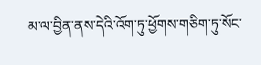མ་ལ་བྱིན་ནས་དེའི་འོག་ཏུ་ཕྱོགས་གཅིག་ཏུ་སོང་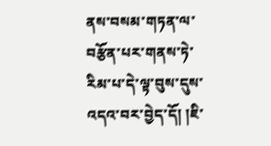ནས་བསམ་གཏན་ལ་བརྩོན་པར་གནས་ཏེ་རིམ་པ་དེ་ལྟ་བུས་དུས་འདའ་བར་བྱེད་དོ། །ཇི་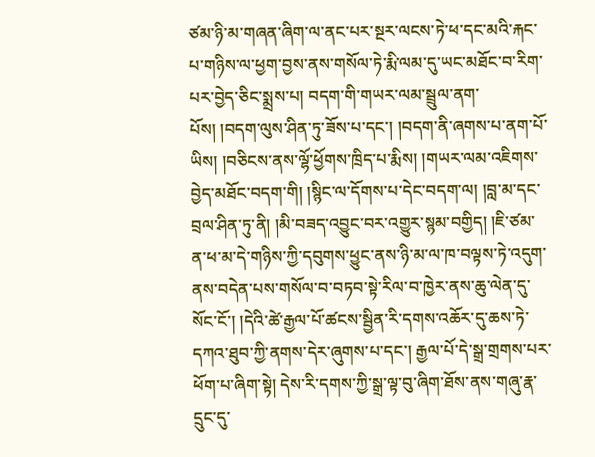ཙམ་ཉི་མ་གཞན་ཞིག་ལ་ནང་པར་སྔར་ལངས་ཏེ་ཕ་དང་མའི་རྐང་པ་གཉིས་ལ་ཕྱག་བྱས་ནས་གསོལ་ཏེ་རྨི་ལམ་དུ་ཡང་མཐོང་བ་རིག་པར་བྱེད་ཅིང་སྨྲས་པ། བདག་གི་གཡར་ལམ་སྦྲུལ་ནག་པོས། །བདག་ལུས་ཤིན་ཏུ་ཟོས་པ་དང་། །བདག་ནི་ཞགས་པ་ནག་པོ་ཡིས། །བཅིངས་ནས་ལྷོ་ཕྱོགས་ཁྲིད་པ་རྨིས། །གཡར་ལམ་འཇིགས་བྱེད་མཐོང་བདག་གི། །སྙིང་ལ་དོགས་པ་དེང་བདག་ལ། །བླ་མ་དང་བྲལ་ཤིན་ཏུ་ནི། །མི་བཟད་འབྱུང་བར་འགྱུར་སྙམ་བགྱིད། །ཇི་ཙམ་ན་ཕ་མ་དེ་གཉིས་ཀྱི་དབུགས་ཕྱུང་ནས་ཉི་མ་ལ་ཁ་བལྟས་ཏེ་འདུག་ནས་བདེན་པས་གསོལ་བ་བཏབ་སྟེ་རིལ་བ་ཁྱེར་ནས་ཆུ་ལེན་དུ་སོང་ངོ་། །དེའི་ཚེ་རྒྱལ་པོ་ཚངས་སྦྱིན་རི་དགས་འཆོར་དུ་ཆས་ཏེ་དཀའ་ཐུབ་ཀྱི་ནགས་དེར་ཞུགས་པ་དང་། རྒྱལ་པོ་དེ་སྒྲ་གྲགས་པར་ཕོག་པ་ཞིག་སྟེ། དེས་རི་དགས་ཀྱི་སྒྲ་ལྟ་བུ་ཞིག་ཐོས་ནས་གཞུ་རྣ་དྲུང་དུ་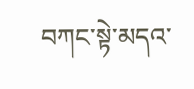བཀང་སྟེ་མདའ་